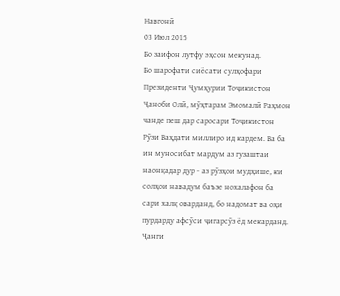Навгонӣ
03 Июл 2015
Бо заифон лутфу эҳсон мекунад.
Бо шарофати сиёсати сулҳофари Президенти Ҷумҳурии Тоҷикистон Ҷаноби Олӣ, мӯҳтарам Эмомалӣ Раҳмон чанде пеш дар саросари Тоҷикистон Рӯзи Ваҳдати миллиро ид кардем. Ва ба ин муносибат мардум аз гузаштаи наонқадар дур - аз рӯзҳои мудҳише, ки солҳои навадум баъзе нохалафон ба сари халқ оварданд, бо надомат ва оҳи пурдарду афсӯси ҷигарсӯз ёд мекарданд. Ҷанги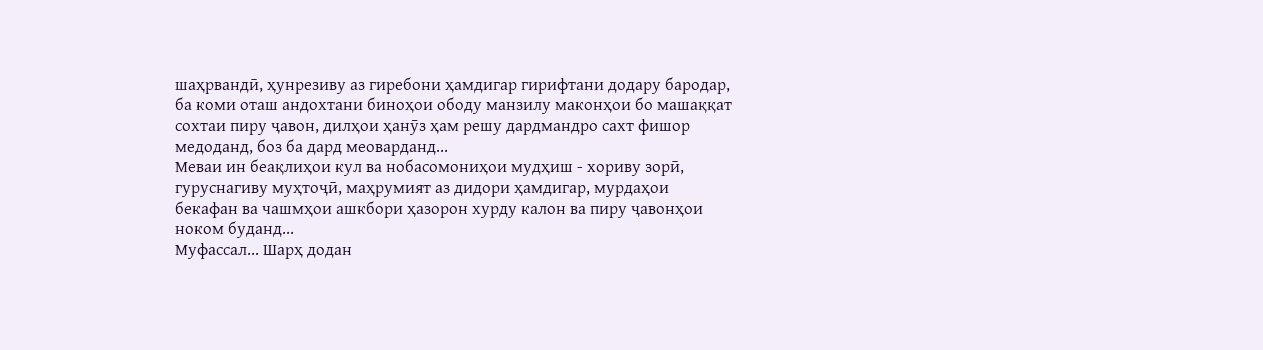шаҳрвандӣ, ҳунрезиву аз гиребони ҳамдигар гирифтани додару бародар, ба коми оташ андохтани биноҳои ободу манзилу маконҳои бо машаққат сохтаи пиру ҷавон, дилҳои ҳанӯз ҳам решу дардмандро сахт фишор медоданд, боз ба дард меоварданд...
Меваи ин беақлиҳои кул ва нобасомониҳои мудҳиш - хориву зорӣ, гуруснагиву муҳтоҷӣ, маҳрумият аз дидори ҳамдигар, мурдаҳои бекафан ва чашмҳои ашкбори ҳазорон хурду калон ва пиру ҷавонҳои ноком буданд...
Муфассал... Шарҳ додан